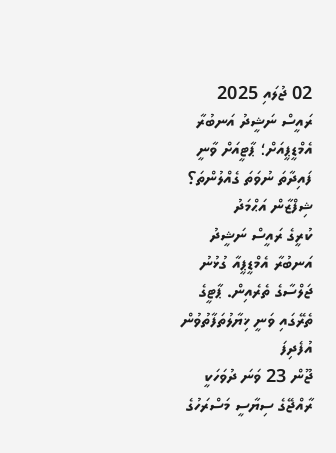02 ޖުލައި 2025
ރައީސް ނަޝީދު އަނބުރާ އެމްޑީޕީއަށް؛ ޕާޓީއަށް ވާނީ ފައިދާތަ ނުވަތަ ގެއްލުންތަ؟
ޝިފްޒާން އަޙްމަދު
ކުރީގެ ރައީސް ނަޝީދު އަނބުރާ އެމްޑީޕީއާ ގުޅުނު ޖަލްސާގެ ތެރެއިން. ޕާޓީގެ ތެރޭގައި ވަނީ ޚިޔާލުތަފާތުވުން އުފެދިފަ
ޖޫން 23 ވަނަ ދުވަހަކީ ރާއްޖޭގެ ސިޔާސީ މަސްރަހުގެ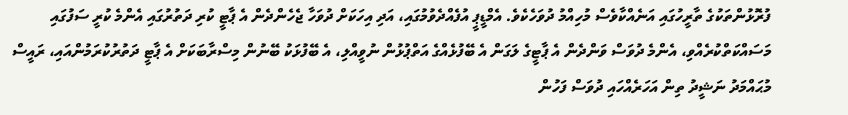ފުރޮޅުންތަކުގެ ތާރީހުގައި އަނެއްކާވެސް މުހިއްމު ދުވަހެކެވެ. އެމްޑީޕީ އުފެއްދެވުމުގައި، އަދި އިހަކަށް ދުވަހާ ޖެހެންދެން އެ ޕާޓީ ކުރި ދަތުރުގައި އެންމެ ކުރީ ސަފުގައި މަސައްކަތްކުރެއްވި، އެންމެ ދުވަސް ވަންދެން އެ ޕާޓީގެ ލަގަން އެ ބޭފުޅެއްގެ އަތްޕުޅުން ނުވީއްލި، އެ ބޭފުޅަކު ބޭނުން މިސްރާބަކަށް އެ ޕާޓީ ދަތުރުކުރަމުންއައި، ރައީސް މުޙައްމަދު ނަޝީދު ތިން އަހަރެއްހައި ދުވަސް ފަހުން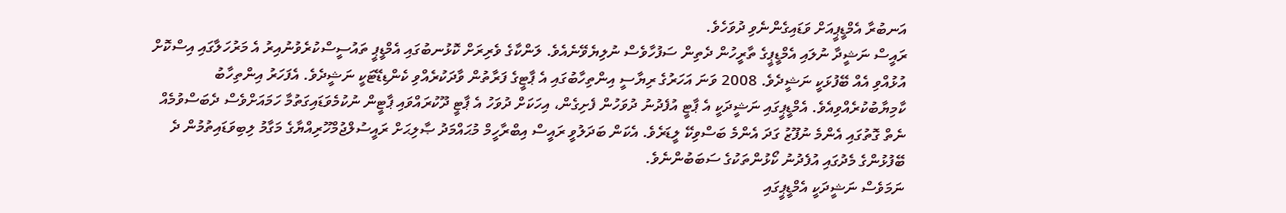އަނބުރާ އެމްޑީޕީއަށް ވަޑައިގެންނެވި ދުވަހެވެ.
ރައީސް ނަޝީދާ ނުލައި އެމްޑީޕީގެ ތާރީހުން ދެތިން ސަފުހާވެސް ނުލިޔެވޭނެއެވެ. ލަންކާގެ ވެރިރަށް ކޮޅުނބުގައި އެމްޑީޕީ ތައުސީސްކުރެވުނުއިރު އެ މަރުހަލާގައި އިސްކޮށް އުޅުއްވި އެއް ބޭފުޅަކީ ނަޝީދެވެ. 2008 ވަނަ އަހަރުގެ ރިޔާސީ އިންތިހާބުގައި އެ ޕާޓީގެ ފަރާތުން ވާދަކުރެއްވި ކެންޑިޑޭޓަކީ ނަޝީދެވެ. އެފަހަރު އިންތިހާބު ކާމިޔާބުކުރެއްވިއެވެ. އެމްޑީޕީގައި ނަޝީދަކީ އެ ޕާޓީ އުފެދުނު ދުވަހުން ފެށިގެން، އިހަކަށް ދުވަހު އެ ޕާޓީ ދޫކުރައްވައި ޕާޓީން ނުކުމެވަޑައިގަތުމާ ހަމައަށްވެސް ދެބަސްވުމެއް ނެތް ގޮތުގައި އެންމެ ނުފޫޒު ގަދަ އެންމެ ބަސްވިކޭ ލީޑަރެވެ. އެކަން ބަދަލުވީ ރައީސް އިބްރާހީމް މުޙައްމަދު ޞާލިޙަށް ރައީސުލްޖުމްހޫރިއްޔާގެ މަގާމު ލިބިވަޑައިތުމުން ދެ ބޭފުޅުންގެ މެދުގައި އުފެދުނު ކޯޅުންތަކުގެ ސަބަބުންނެވެ.
ނަމަވެސް ނަޝީދަކީ އެމްޑީޕީގައި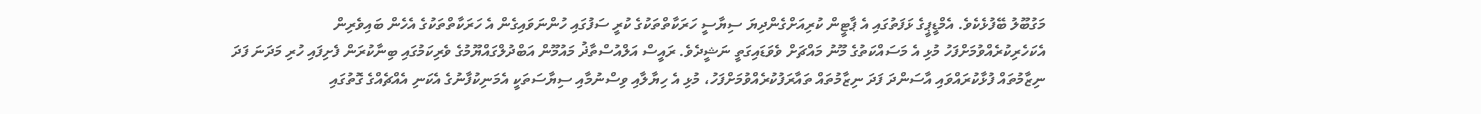މަގުބޫލު ބޭފުޅެކެވެ. އެމްޑީޕީގެ ޅަފަތުގައި އެ ޕާޓީން ކުރިއަށްގެންދިޔަ ސިޔާސީ ހަރަކާތްތަކުގެ ކުރީ ސަފުގައި ހުންނަވައިގެން އެ ހަރަކާތްތަކުގެ އެހެން ބައިވެރިން އެކަހެރިކުރެއްވުމަށްފަހު މުޅި އެ މަސައްކަތުގެ މޫނު މައްޗަށް ވެވަޑައިގަތީ ނަޝީދެވެ. ރައީސް އަލްއުސްތާޛު މައުމޫން އަބްދުލްގައްޔޫމުގެ ވެރިކަމުގައި ބިނާކުރަން ފެށިފައި ހުރި މަދަނަ ފަދަ ނިޒާމުތައް ފުޅާކުރައްވައި އާސަންދަ ފަދަ ނިޒާމުތައް ތައާރަފުކުރެއްވުމަށްފަހު، މުޅި އެ ހިޔާލާއި ވިސްނުމާއި ސިޔާސަތަކީ އެމަނިކުފާނުގެ އެކަނި އެއްޗެއްގެ ގޮތުގައި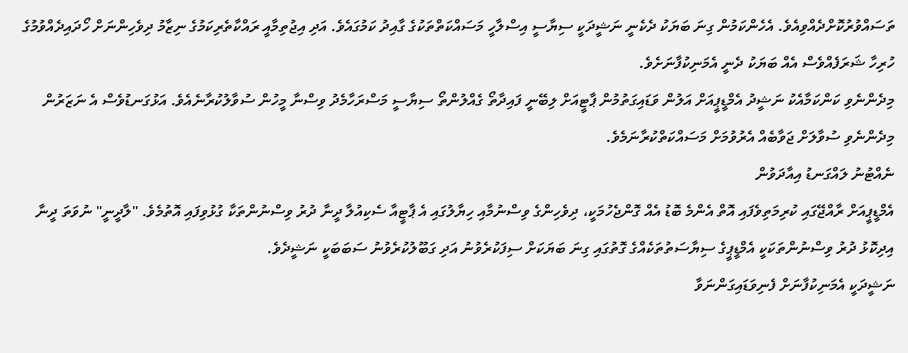ތަސައްވުރުކޮށްދެއްވިއެވެ. އެހެންކަމުން ގިނަ ބަޔަކު ދެކެނީ ނަޝީދަކީ ސިޔާސީ އިސްލާހީ މަސައްކަތްތަކުގެ ގާއިދު ކަމުގައެވެ. އަދި އިޖުތިމާއީ ރައްކާތެރިކަމުގެ ނިޒާމު ދިވެހިންނަށް ހޯދައިދެއްވުމުގެ ހުރިހާ ޝަރަފެއްވެސް އެއް ބަޔަކު ދެނީ އެމަނިކުފާނަށެވެ.
މިދެންނެވި ކަންކަމާއެކު ނަޝީދު އެމްޑީޕީއަށް އަލުން ވަޑައިގަތުމުން ޕާޓީއަށް ލިބޭނީ ފައިދާތޯ ގެއްލުންތޯ ސިޔާސީ މަސްރަހާމެދު ވިސްނާ މީހުން ސުވާލުކުރާނެއެވެ. އަޅުގަނޑުވެސް އެ ނަޒަރުން މިދެންނެވި ސުވާލަށް ޖަވާބެއް އެރުވުމަށް މަސައްކަތްކުރާނަމެވެ.
ނެއްޓުނު ލައްގަނޑު އިއާދަވުން
އެމްޑީޕީއަށް ރާއްޖޭގައި ކުރިމަތިވެފައި އޮތް އެންމެ ބޮޑު އެއް ގޮންޖެހުމަކީ، ދިވެހިންގެ ވިސްނުމާއި ހިޔާލުގައި އެ ޕާޓީއާ ސެކިއުލާ ދީނާ ދުރު ވިސްނުންތަކާ ގުޅުވިފައި އޮތުމެވެ. "ލާދީނީ" ނުވަތަ ދީނާ އިދިކޮޅު ދުރު ވިސްނުންތަކަކީ އެމްޑީޕީގެ ސިޔާސަތުތަކެއްގެ ގޮތުގައި ގިނަ ބަޔަކަށް ސިފަކުރެވުނު އަދި ގަބޫލުކުރެވުނު ސަބަބަކީ ނަޝީދެވެ.
ނަޝީދަކީ އެމަނިކުފާނަށް ފެނިވަޑައިގަންނަވާ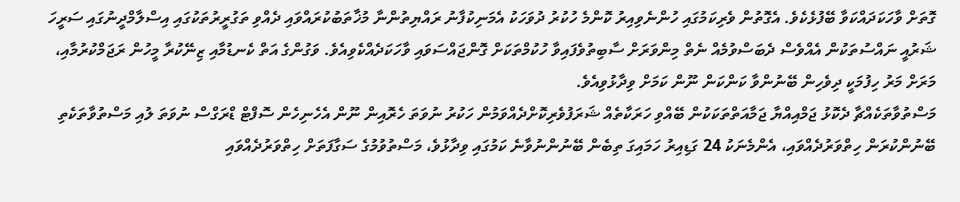ގޮތަށް ވާހަކަދައްކަވާ ބޭފުޅެކެވެ. އެގޮތުން ވެރިކަމުގައި ހުންނެވިއިރު ކޮންމެ ހުކުރު ދުވަހަކު އެމަނިކުފާނު ރައްޔިތުންނާ މުޚާތަބުކުރައްވައި ދެއްވި ތަގުރީރުތަކުގައި އިސްލާމްދީނުގައި ސަރީހަ ޝަރުއީ ނައްސުތަކުން އެއްވެސް ދެބަސްވުމެއް ނެތް މިންވަރަށް ސާބިތުވެފައިވާ ހުކުމްތަކަށް ގޮންޖައްސަވައި ވާހަކަދެއްކެވިއެވެ. ވަގުންގެ އަތް ކެނޑުމާއި ޒިނޭކުރާ މީހުން ރަޖަމްކުރުމާއި، މަރަށް މަރު ހިފުމަކީ ދިވެހިން ބޭނުންވާ ކަންކަން ނޫން ކަމަށް ވިދާޅުވިއެވެ.
މަސްތުވާތަކެއްޗާ ދެކޮޅު ޖަމްއިއްޔާ ޖަމާއަތްތަކަކުން ބޭއްވި ހަރަކާތެއް ޝަރަފުވެރިކޮށްދެއްވަމުން ހަކުރު ނުވަތަ ހެރޮއިން ނޫން އެހެނިހެން ސޮފްޓް ޑްރަގްސް ނުވަތަ ލުއި މަސްތުވާތަކެތި ބޭނުންކުރަން ހިތްވަރުދެއްވައި، އެންމެނަކު 24 ގަޑިއިރު ހަމައިގަ ތިބެން ބޭނުންނުވާނެ ކަމުގައި ވިދާޅުވެ، މަސްތުވުމުގެ ސަގާފަތަށް ހިތްވަރުދެއްވައި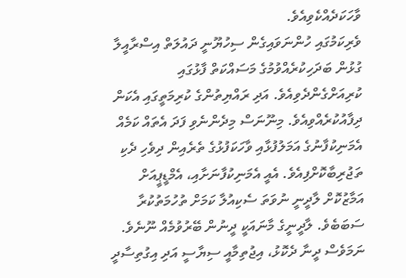ވާހަކަދެއްކެވިއެވެ.
ވެރިކަމުގައި ހުންނަވައިގެން ސިހުޔޫނީ ދައުލަތް އިސްރާއީލާ ގުޅުން ބަދަހިކުރެއްވުމުގެ މަސައްކަތް ފާޅުގައި ކުރިއަށްގެންދެވިއެވެ. އަދި ރައްޔިތުންގެ ކުރިމަތީގައި އެކަން ދިފާއުކުރެއްވިއެވެ. މިނޫނަސް މިދެންނެވި ފަދަ އެތައް ކަމެއް އެމަނިކުފާނުގެ އަމަލުފުޅާއި ވާހަކަފުޅުގެ ތެރެއިން ދިވެހި ދެކި ތަޖުރިބާކޮށްފިއެވެ. އެއީ އެމަނިކުފާނަށާއި، އެމްޑީޕީއަށް އަމާޒުކޮށް ލާދީނީ ނުވަތަ ސެކިއުލާ ކަމަށް ތުހުމަތުކުރާ ސަބަބެވެ. ލާދީނީގެ މާނައަކީ ދީނުން ބޭރުވުމެއް ނޫނެވެ. ނަމަވެސް ދީނާ ދެކޮޅު، އިޖުތިމާއީ ސިޔާސީ އަދި އިގުތިސާދީ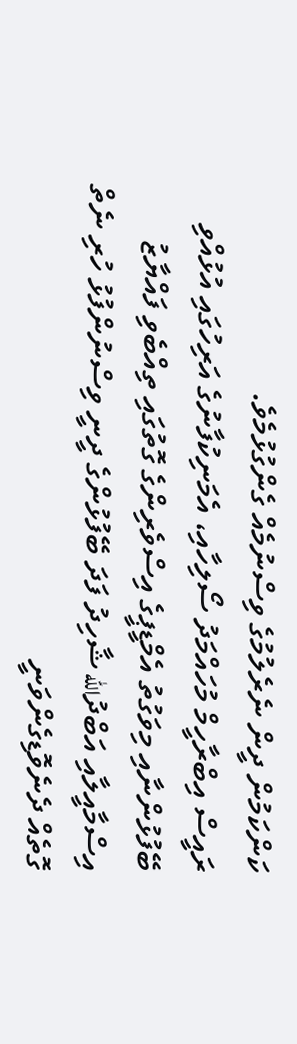ކަންކަމުން ދީން ނެރެލުމުގެ ވިސްނުމެއް ގެންގުޅުމެވެ.
ރައީސް އިބްރާހީމް މުހައްމަދު ސޯލިހާއި، އެމަނިކުފާނުގެ އަރިހުގައި އުޅުއްވި ބޭފުޅުންނާއި މިވަގުތު އެމްޑީޕީގެ އިސްވެރިންގެ ގޮތުގައި ތިއްބެވި ފައްޔާޒު އިސްމާއީލާއި އަބްދުالله ޝާހިދު ފަދަ ބޭފުޅުންގެ ދީނީ ވިސްނުންފުޅު ހުރި ނެތް ގޮތެއް ދެނެވޮޑިގެންވަނީ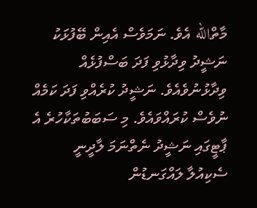މާތްالله އެވެ. ނަމަވެސް އެއިން ބޭފުޅަކު ނަޝީދު ވިދާޅުވި ފަދަ ބަސްފުޅެއް ވިދާޅުނުވެއެވެ. ނަޝީދު ކުރެއްވި ފަދަ ކަމެއް ނުވެސް ކުރައްވައެވެ. މި ސަބަބުތަކާހުރެ އެ ޕާޓީގައި ނަޝީދު ނެތްނަމަ ލާދީނީ ސެކިއުލާ ލައްގަނޑުން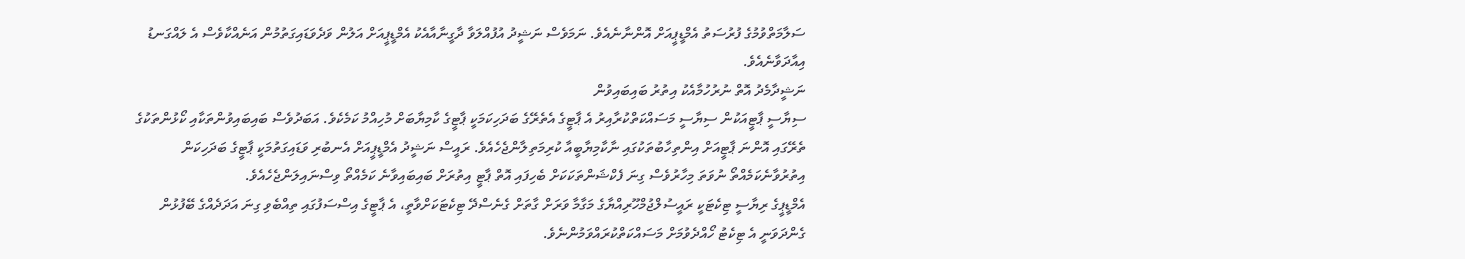ސަލާމަތްވުމުގެ ފުރުސަތު އެމްޑީޕީއަށް އޮންނާނެއެވެ. ނަމަވެސް ނަޝީދު އުފުއްލަވާ ދާގީނާއާއެކު އެމްޑީޕީއަށް އަލުން ވަދެވަޑައިގަތުމުން އަނެއްކާވެސް އެ ލައްގަނޑު އިއާދަވާނެއެވެ.
ނަޝީދާމެދު އޮތް ނުރުހުމާއެކު އިތުރު ބައިބައިވުން
ސިޔާސީ ޕާޓީއަކުން ސިޔާސީ މަސައްކަތްކުރާއިރު އެ ޕާޓީގެ އެތެރޭގެ ބަދަހިކަމަކީ ޕާޓީގެ ކާމިޔާބަށް މުހިއްމު ކަމެކެވެ. އަބަދުވެސް ބައިބައިވުންތަކާއި ކޯޅުންތަކުގެ ތެރޭގައި އޮންނަ ޕާޓީއަށް އިންތިހާބުތަކުގައި ނާކާމިޔާބީއާ ކުރިމަތިލާންޖެހެއެވެ. ރައީސް ނަޝީދު އެމްޑީޕީއަށް އެނބުރި ވަޑައިގަތުމަކީ ޕާޓީގެ ބަދަހިކަން އިތުރުވާނެކަމެއްތޯ ނުވަތަ މިހާރުވެސް ގިނަ ފެކްޝަންތަކަކަށް ބެހިފައި އޮތް ޕާޓީ އިތުރަށް ބައިބައިވާނެ ކަމެއްތޯ ވިސްނައިލަންޖެހެއެވެ.
އެމްޑީޕީގެ ރިޔާސީ ޓިކެޓަކީ ރައީސުލްޖުމްހޫރިއްޔާގެ މަގާމާ ވަރަށް ގާތަށް ގެނެސްދޭ ޓިކެޓަކަށްވާތީ، އެ ޕާޓީގެ އިސްސަފުގައި ތިއްބެވި ގިނަ އަދަދެއްގެ ބޭފުޅުން ގެންދަވަނީ އެ ޓިކެޓު ހޯއްދެވުމަށް މަސައްކަތްކުރައްވަމުންނެވެ.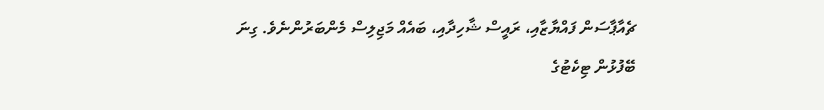ޗެއާޕާސަން ފައްޔާޒާއި، ރައީސް ޝާހިދާއި، ބައެއް މަޖިލިސް މެންބަރުންނެވެ. ގިނަ ބޭފުޅުން ޓިކެޓުގެ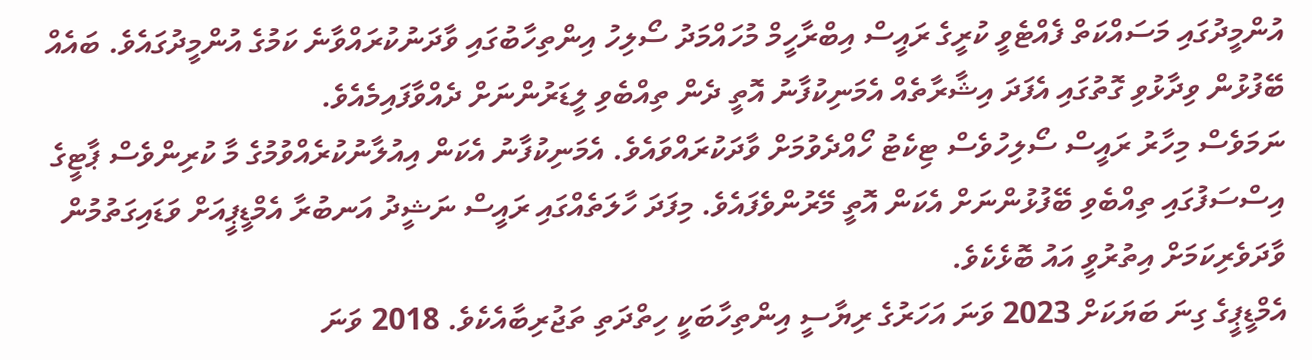އުންމީދުގައި މަސައްކަތް ފެއްޓެވީ ކުރީގެ ރައީސް އިބްރާހީމް މުހައްމަދު ސޯލިހު އިންތިހާބުގައި ވާދަނުކުރައްވާނެ ކަމުގެ އުންމީދުގައެވެ. ބައެއް ބޭފުޅުން ވިދާޅުވި ގޮތުގައި އެފަދަ އިޝާރާތެއް އެމަނިކުފާނު އޮތީ ދެން ތިއްބެވި ލީޑަރުންނަށް ދެއްވާފައިމެއެވެ.
ނަމަވެސް މިހާރު ރައީސް ސޯލިހުވެސް ޓިކެޓު ހޯއްދެވުމަށް ވާދަކުރައްވައެވެ. އެމަނިކުފާނު އެކަން އިއުލާނުކުރެއްވުމުގެ މާ ކުރިންވެސް ޕާޓީގެ އިސްސަފުގައި ތިއްބެވި ބޭފުޅުންނަށް އެކަން އޮތީ މޭރުންވެފައެވެ. މިފަދަ ހާލަތެއްގައި ރައީސް ނަޝީދު އަނބުރާ އެމްޑީޕީއަށް ވަޑައިގަތުމުން ވާދަވެރިކަމަށް އިތުރުވީ އައު ބޮޅެކެވެ.
އެމްޑީޕީގެ ގިނަ ބަޔަކަށް 2023 ވަނަ އަހަރުގެ ރިޔާސީ އިންތިހާބަކީ ހިތްދަތި ތަޖުރިބާއެކެވެ. 2018 ވަނަ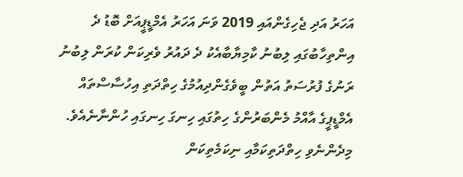އަހަރު އަދި ޖެހިގެންއައި 2019 ވަނަ އަހަރު އެމްޑީޕީއަށް ބޮޑު ދެ އިންތިހާބުގައި ލިބުނު ކާމިޔާބާއެކު ދެ ދައުރު ވެރިކަން ކުރަން ލިބުނު ރަނުގެ ފުރުސަތު އަތުން ބީވެގެންދިއުމުގެ ހިތްދަތި އިހުސާސްތައް އެމްޑީޕީގެ އާއްމު މެންބަރުންގެ ހިތުގައި ހިނގަ ހިނގައި ހުންނާނެއެވެ.
މިދެންނެވި ހިތްދަތިކަމާއި ނިކަމެތިކަން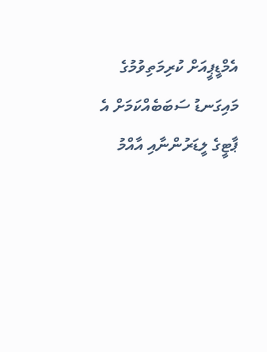އެމްޑީޕީއަށް ކުރިމަތިވުމުގެ މައިގަނޑު ސަބަބެއްކަމަށް އެ ޕާޓީގެ ލީޑަރުންނާއި އާއްމު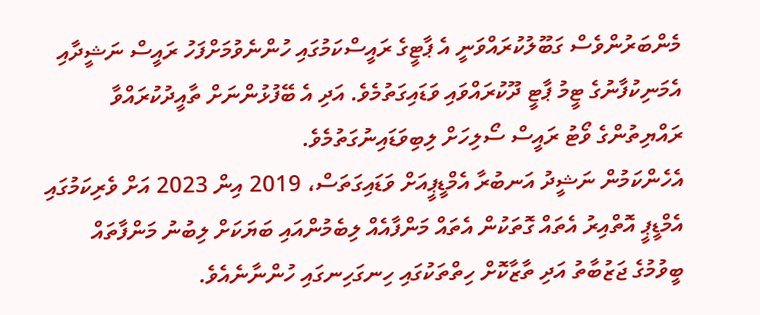މެންބަރުންވެސް ގަބޫލުކުރައްވަނީ އެ ޕާޓީގެ ރައީސްކަމުގައި ހުންނެވުމަށްފަހު ރައީސް ނަޝީދާއި އެމަނިކުފާނުގެ ޓީމު ޕާޓީ ދޫކުރައްވައި ވަޑައިގަތުމެވެ. އަދި އެ ބޭފުޅުންނަށް ތާއީދުކުރައްވާ ރައްޔިތުންގެ ވޯޓު ރައީސް ސޯލިހަށް ލިބިވަޑައިނުގަތުމެވެ.
އެހެންކަމުން ނަޝީދު އަނބުރާ އެމްޑީޕީއަށް ވަޑައިގަތަސް، 2019 އިން 2023 އަށް ވެރިކަމުގައި އެމްޑީޕީ އޮތްއިރު އެތައް ގޮތަކުން އެތައް މަންފާއެއް ލިބެމުންއައި ބަޔަކަށް ލިބުނު މަންފާތައް ބީވުމުގެ ޖަޒުބާތު އަދި ތާޒާކޮށް ހިތްތަކުގައި ހިނގަހިނގައި ހުންނާނެއެވެ.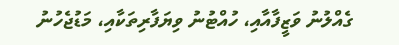ގެއްލުނު ވަޒީފާއާއި، ހުއްޓުނު ވިޔަފާރިތަކާއި، މަޑުޖެހުނު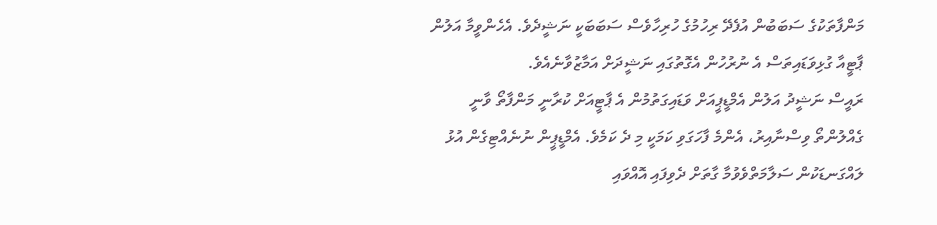މަންފާތަކުގެ ސަބަބުން އުފެދޭ ރިހުމުގެ ހުރިހާވެސް ސަބަބަކީ ނަޝީދެވެ. އެހެންވީމާ އަލުން ޕާޓީއާ ގުޅިވަޑައިތަސް އެ ނުރުހުން އެގޮތުގައި ނަޝީދަށް އަމާޒުވާނެއެވެ.
ރައީސް ނަޝީދު އަލުން އެމްޑީޕީއަށް ވަޑައިގަތުމުން އެ ޕާޓީއަށް ކުރާނީ މަންފާތޯ ވާނީ ގެއްލުންތޯ ވިސްނާއިރު، އެންމެ ފާހަގަވި ކަމަކީ މި ދެ ކަމެވެ. އެމްޑީޕީން ނުނެއްޓިގެން އުޅު ލައްގަނޑަކުން ސަލާމަތްވެވުމާ ގާތަށް ދެވިފައި އޮއްވައި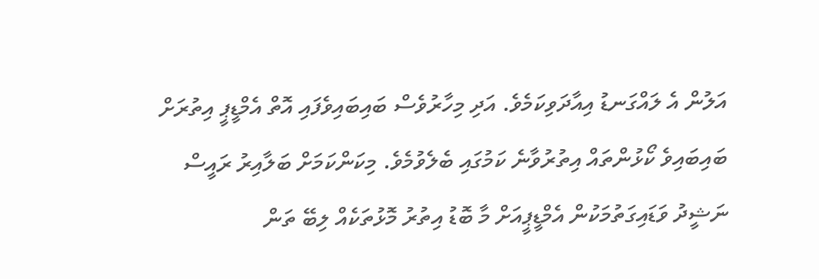އަލުން އެ ލައްގަނޑު އިއާދަވިކަމެވެ. އަދި މިހާރުވެސް ބައިބައިވެފައި އޮތް އެމްޑީޕީ އިތުރަށް ބައިބައިވެ ކޯޅުންތައް އިތުރުވާނެ ކަމުގައި ބެލެވުމެވެ. މިކަންކަމަށް ބަލާއިރު ރައީސް ނަޝީދު ވަޑައިގަތުމަކުން އެމްޑީޕީއަށް މާ ބޮޑު އިތުރު މޮޅުތަކެއް ލިބޭ ތަން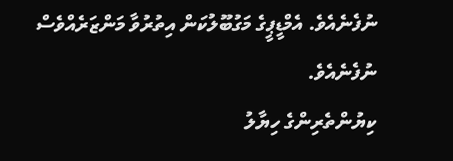ނުފެނެއެވެ. އެމްޑީޕީގެ މަގުބޫލުކަން އިތުރުވާ މަންޒަރެއްވެސް ނުފެނެއެވެ.
ކިޔުންތެރިންގެ ހިޔާލު